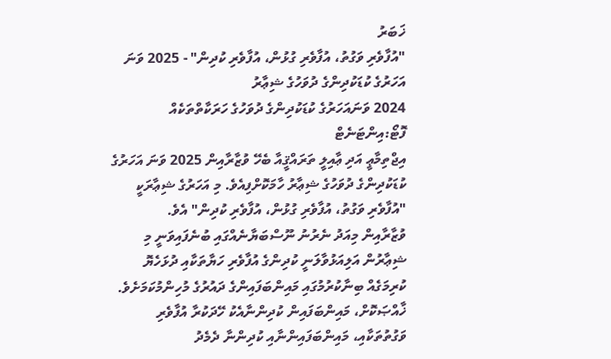ޚަބަރު
"އުފާވެރި ވަގުތު، އުފާވެރި ގުޅުން، އުފާވެރި ކުދިން" - 2025 ވަނަ އަހަރުގެ ކުޑަކުދިންގެ ދުވަހުގެ ޝިޢާރު
2024 ވަނައަހަރުގެ ކުޑަކުދިންގެ ދުވަހުގެ ހަރަކާތްތަކެއް ފޮޓޯ:އިންޓަނެޓް
އިޖްތިމާޢީ އަދި ޢާއިލީ ތަރައްޤީއާ ބެހޭ ވުޒާރާއިން 2025 ވަނަ އަހަރުގެ ކުޑަކުދިންގެ ދުވަހުގެ ޝިޢާރު ހާމަކޮށްފިއެވެ. މި އަހަރުގެ ޝިޢާރަކީ "އުފާވެރި ވަގުތު، އުފާވެރި ގުޅުން، އުފާވެރި ކުދިން" އެވެ.
ވުޒާރާއިން މިއަދު ނެރުނު ނޫސްބަޔާނެއްގައި ބުނެފައިވަނީ މި ޝިޢާރުން އަލިއަޅުވާލަނީ ކުދިންގެ އުފާވެރި ހަޔާތަކާއި ދުޅަހެޔޮ ކުރިމަގެއް ބިނާކުރުމުގައި މައިންބަފައިންގެ ދައުރުގެ މުހިންމުކަމަށެވެ. ޚާއްޞަކޮށް، މައިންބަފައިން ކުދިންނާއެކު ހޭދަކުރާ އުފާވެރި ވަގުތުތަކާއި، މައިންބަފައިންނާއި ކުދިންނާ ދެމެދު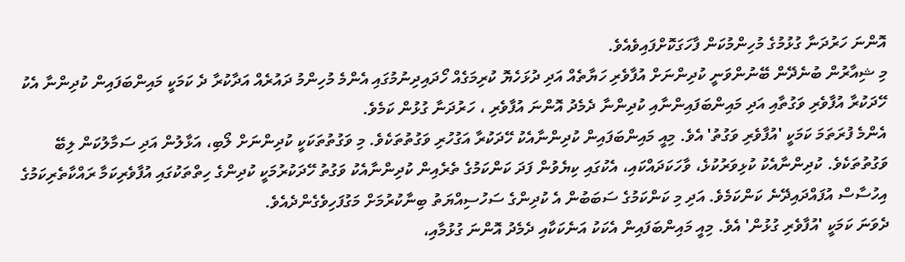އޮންނަ ހަރުދަނާ ގުޅުމުގެ މުހިންމުކަން ފާހަގަކޮށްފައިވެއެވެ.
މި ޝިއާރުން ބުނެދޭން ބޭނުންވަނީ ކުދިންނަށް އުފާވެރި ހަޔާތެއް އަދި ދުޅަހެޔޮ ކުރިމަގެއް ހޯދައިދިނުމުގައި އެންމެ މުހިންމު ދައުރެއް އަދާކުރާ ދެ ކަމަކީ މައިންބަފައިން ކުދިންނާ އެކު ހޭދަކުރާ އުފާވެރި ވަގުތާއި އަދި މައިންބަފައިންނާއި ކުދިންނާ ދެމެދު އޮންނަ އުފާވެރި ، ހަރުދަނާ ގުޅުން ކަމެވެ.
އެންމެ ފުރަތަމަ ކަމަކީ 'އުފާވެރި ވަގުތު' އެވެ. މިއީ މައިންބަފައިން ކުދިންނާއެކު ހޭދަކުރާ އަގުހުރި ވަގުތުތަކެވެ. މި ވަގުތުތަކަކީ ކުދިންނަށް ލޯބި، އަޅާލުން އަދި ސަމާލުކަން ލިބޭ ވަގުތުތަކެވެ. ކުދިންނާއެކު ކުޅިވަރުކުޅެ، ވާހަކަދައްކައި، އެކުގައި ކިޔެވުން ފަދަ ކަންކަމުގެ ތެރެއިން ކުދިންނާއެކު ވަގުތު ހޭދަކުރުމަކީ ކުދިންގެ ހިތްތަކުގައި އުފާވެރިކަމާ ރައްކާތެރިކަމުގެ އިހުސާސް އުފައްދައިދޭނެ ކަންކަމެވެ. އަދި މި ކަންކަމުގެ ސަބަބުން އެ ކުދިންގެ ސަހުސިއްޔަތު ބިނާކުރުމަށް މަގުފަހިވެގެންދެއެވެ.
ދެވަނަ ކަމަކީ 'އުފާވެރި ގުޅުން' އެވެ. މިއީ މައިންބަފައިން އެކަކު އަނެކަކާއި ދެމެދު އޮންނަ ގުޅުމާއި،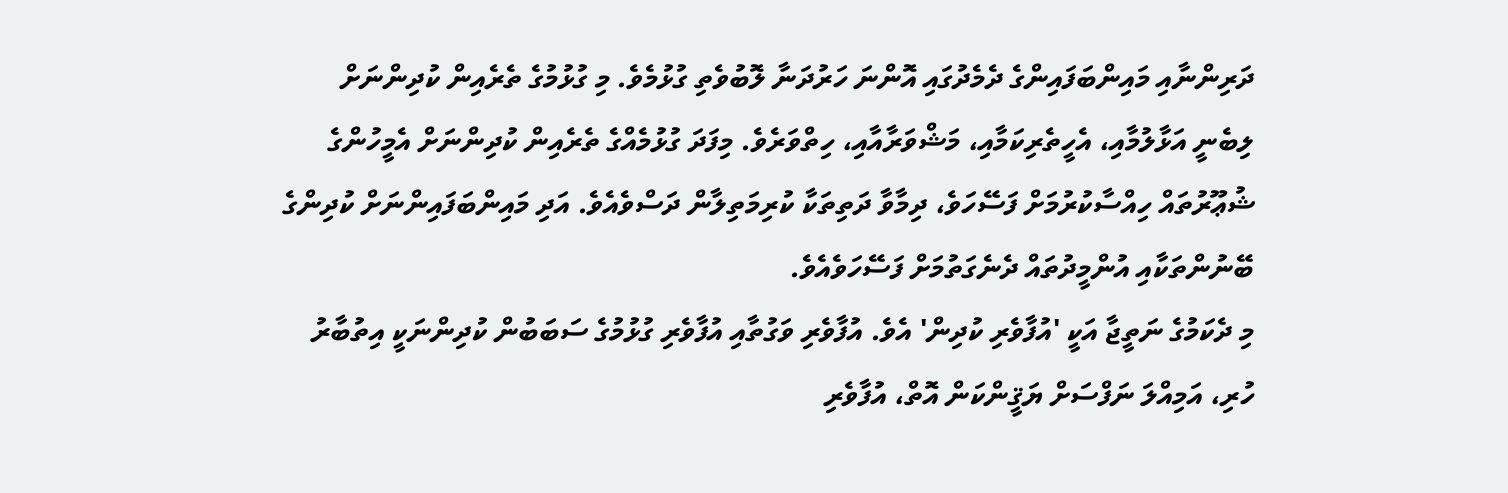ދަރިންނާއި މައިންބަފައިންގެ ދެމެދުގައި އޮންނަ ހަރުދަނާ ލޮބުވެތި ގުޅުމެވެ. މި ގުޅުމުގެ ތެރެއިން ކުދިންނަށް ލިބެނީ އަޅާލުމާއި، އެހީތެރިކަމާއި، މަޝްވަރާއާއި، ހިތްވަރެވެ. މިފަދަ ގުޅުމެއްގެ ތެރެއިން ކުދިންނަށް އެމީހުންގެ ޝުޢޫރުތައް ހިއްސާކުރުމަށް ފަސޭހަވެ، ދިމާވާ ދަތިތަކާ ކުރިމަތިލާން ދަސްވެއެވެ. އަދި މައިންބަފައިންނަށް ކުދިންގެ ބޭނުންތަކާއި އުންމީދުތައް ދެނެގަތުމަށް ފަސޭހަވެއެވެ.
މި ދެކަމުގެ ނަތީޖާ އަކީ 'އުފާވެރި ކުދިން' އެވެ. އުފާވެރި ވަގުތާއި އުފާވެރި ގުޅުމުގެ ސަބަބުން ކުދިންނަކީ އިތުބާރު ހުރި، އަމިއްލަ ނަފްސަށް ޔަޤީންކަން އޮތް، އުފާވެރި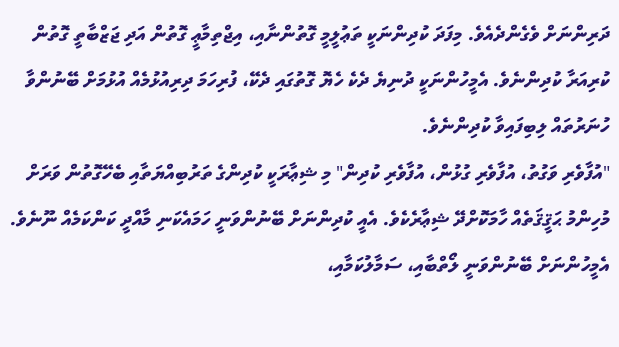ދަރިންނަށް ވެގެންދެއެވެ. މިފަދަ ކުދިންނަކީ ތަޢުލީމީ ގޮތުންނާއި، އިޖްތިމާޢީ ގޮތުން އަދި ޖަޒްބާތީ ގޮތުން ކުރިއަރާ ކުދިންނެވެ. އެމީހުންނަކީ ދުނިޔެ ދެކެ ހެޔޮ ގޮތުގައި ދެކޭ، ފުރިހަމަ ދިރިއުޅުމެއް އުޅުމަށް ބޭނުންވާ ހުނަރުތައް ލިބިފައިވާ ކުދިންނެވެ.
"އުފާވެރި ވަގުތު، އުފާވެރި ގުޅުން، އުފާވެރި ކުދިން" މި ޝިޢާރަކީ ކުދިންގެ ތަރުބިއްޔަތާއި ބެހޭގޮތުން ވަރަށް މުހިންމު ޙަޤީޤަތެއް ހާމަކޮށްދޭ ޝިޢާރެކެވެ. އެއީ ކުދިންނަށް ބޭނުންވަނީ ހަމައެކަނި މާއްދީ ކަންކަމެއް ނޫނެވެ. އެމީހުންނަށް ބޭނުންވަނީ ލޯތްބާއި، ސަމާލުކަމާއި،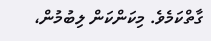ގާތްކަމެވެ. މިކަންކަން ލިބުމުން،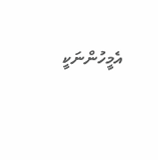އެމީހުންނަކީ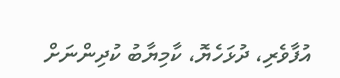އުފާވެރި، ދުޅަހެޔޮ، ކާމިޔާބު ކުދިންނަށް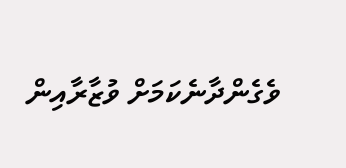ވެގެންދާނެކަމަށް ވުޒާރާއިން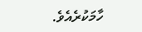ހާމަކުރެއެވެ.